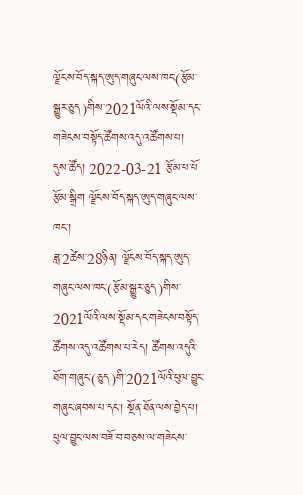ལྗོངས་བོད་སྐད་ཨུད་གཞུང་ལས་ཁང་(རྩོམ་སྒྱུར་ཅུད)གིས་2021ལོའི་ལས་སྡོམ་དང་གཟེངས་བསྟོད་ཚོགས་འདུ་འཚོགས་པ།
དུས་ཚོད། 2022-03-21 རྩོམ་པ་པོ རྩོམ་སྒྲིག ལྗོངས་བོད་སྐད་ཨུད་གཞུང་ལས་ཁང་།
ཟླ་2ཚེས་28ཉིན། ལྗོངས་བོད་སྐད་ཨུད་གཞུང་ལས་ཁང་(རྩོམ་སྒྱུར་ཅུད)གིས་2021ལོའི་ལས་སྡོམ་དང་གཟེངས་བསྟོད་ཚོགས་འདུ་འཚོགས་པ་རེད། ཚོགས་འདུའི་ཐོག་གཞུང་(ཅུད)གི་2021ལོའི་ཕུལ་བྱུང་གཞུང་ཞབས་པ་དང་། སྔོན་ཐོན་ལས་བྱེད་པ། ཕུལ་བྱུང་ལས་བཟོ་བ་བཅས་ལ་གཟེངས་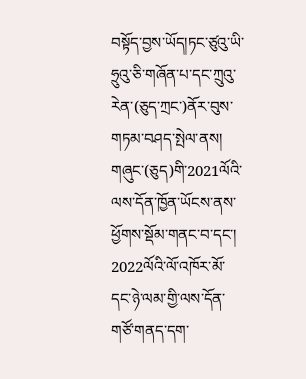བསྟོད་བྱས་ཡོད།ཏང་ཙུའུ་ཡི་ཧྲུའུ་ཅི་གཞོན་པ་དང་ཀྲུའུ་རེན་(ཅུད་ཀྲང་)ནོར་བུས་གཏམ་བཤད་སྤེལ་ནས། གཞུང་(ཅུད)གི་2021ལོའི་ལས་དོན་ཁྱོན་ཡོངས་ནས་ཕྱོགས་སྡོམ་གནང་བ་དང་། 2022ལོའི་ལོ་འཁོར་མོ་དང་ཉེ་ལམ་གྱི་ལས་དོན་གཙོ་གནད་དག་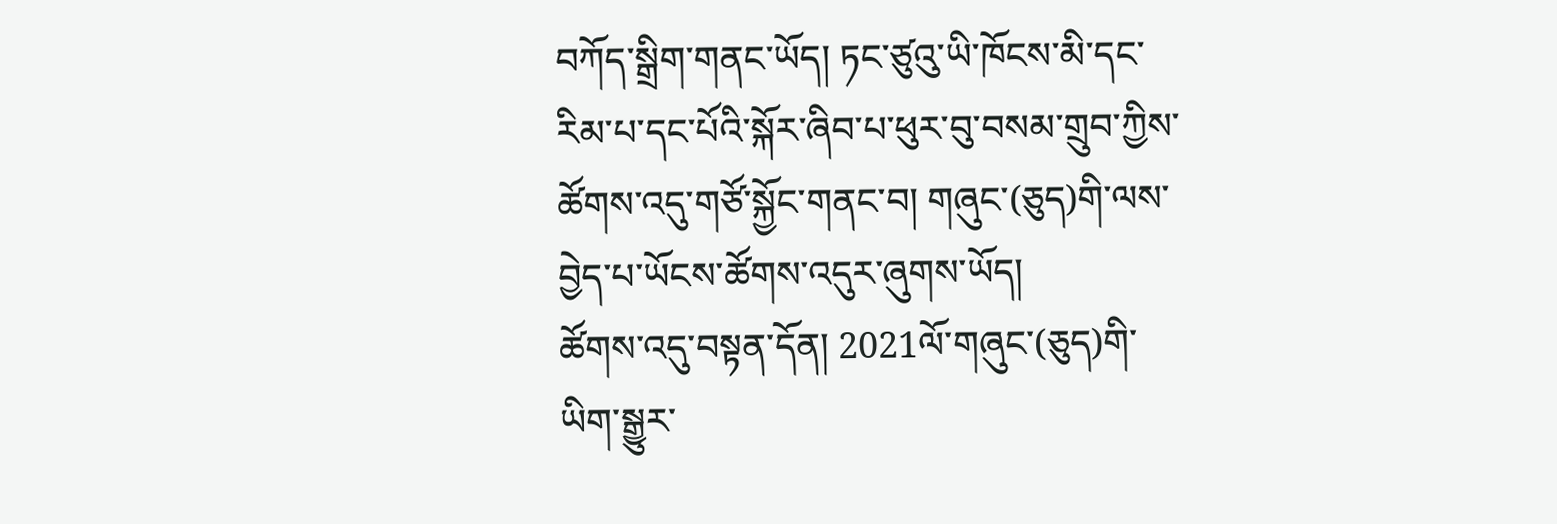བཀོད་སྒྲིག་གནང་ཡོད། ཏང་ཙུའུ་ཡི་ཁོངས་མི་དང་རིམ་པ་དང་པོའི་སྐོར་ཞིབ་པ་ཕུར་བུ་བསམ་གྲུབ་ཀྱིས་ཚོགས་འདུ་གཙོ་སྐྱོང་གནང་བ། གཞུང་(ཅུད)གི་ལས་བྱེད་པ་ཡོངས་ཚོགས་འདུར་ཞུགས་ཡོད།
ཚོགས་འདུ་བསྟན་དོན། 2021ལོ་གཞུང་(ཅུད)གི་ཡིག་སྒྱུར་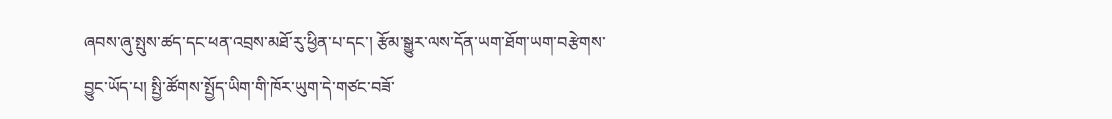ཞབས་ཞུ་སྤུས་ཚད་དང་ཕན་འབྲས་མཐོ་རུ་ཕྱིན་པ་དང་། རྩོམ་སྒྱུར་ལས་དོན་ཡག་ཐོག་ཡག་བརྩེགས་བྱུང་ཡོད་པ། སྤྱི་ཚོགས་སྤྱོད་ཡིག་གི་ཁོར་ཡུག་དེ་གཙང་བཟོ་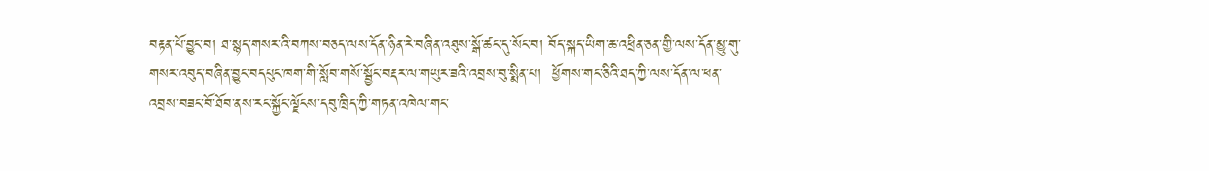བརྟན་པོ་བྱུང་བ། ཐ་སྙད་གསར་འི་བཀས་བཅད་ལས་དོན་ཉིན་རེ་བཞིན་འཐུས་སྒོ་ཚང་དུ་སོང་བ། བོད་སྐད་ཡིག་ཆ་འཕྲིན་ཅན་གྱི་ལས་དོན་མྱུ་གུ་གསར་འབུད་བཞིན་བྱུང་བདཔུང་ཁག་གི་སློབ་གསོ་སྦྱོང་བརྡར་ལ་གཡུར་ཟའི་འབྲས་བུ་སྨིན་པ།  ཕྱོགས་གང་ཅིའི་ཐད་ཀྱི་ལས་དོན་ལ་ཕན་འབྲས་བཟང་བོ་ཐོབ་ནས་རང་སྐྱོང་ལྗོངས་དབུ་ཁྲིད་ཀྱི་གཏན་འཁེལ་གང་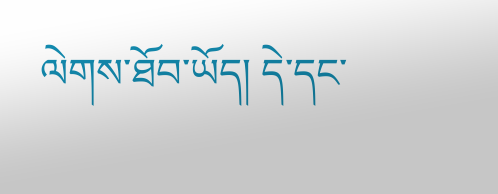ལེགས་ཐོབ་ཡོད། དེ་དང་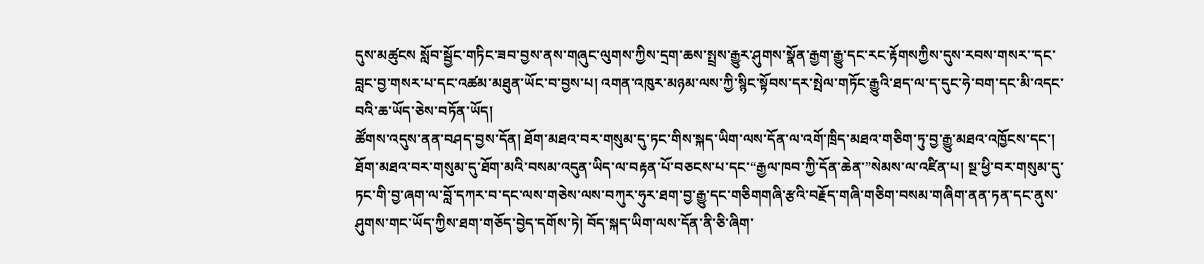དུས་མཚུངས སློབ་སྦྱོང་གཏིང་ཟབ་བྱས་ནས་གཞུང་ལུགས་ཀྱིས་དྲག་ཆས་སྤྲས་རྒྱུར་ཤུགས་སྣོན་རྒྱག་རྒྱུ་དང་རང་རྟོགསཀྱིས་དུས་རབས་གསར་་དང་བླང་བྱ་གསར་པ་དང་འཚམ་མཐུན་ཡོང་བ་བྱས་པ། འགན་འཁུར་མཉམ་ལས་ཀྱི་སྙིང་སྟོབས་དར་སྤེལ་གཏོང་རྒྱུའི་ཐད་ལ་ད་དུང་ཧེ་བག་དང་མི་འདང་བའི་ཆ་ཡོད་ཅེས་བཏོན་ཡོད།
ཚོགས་འདུས་ནན་བཤད་བྱས་དོན། ཐོག་མཐའ་བར་གསུམ་དུ་ཏང་གིས་སྐད་ཡིག་ལས་དོན་ལ་འགོ་ཁྲིད་མཐའ་གཅིག་ཏུ་བྱ་རྒྱུ་མཐའ་འཁྱོངས་དང་། ཐོག་མཐའ་བར་གསུམ་དུ་ཐོག་མའི་བསམ་འདུན་ཡིད་ལ་བརྟན་པོ་བཅངས་པ་དང་“རྒྱལ་ཁབ་ཀྱི་དོན་ཆེན་”སེམས་ལ་འཛིན་པ། སྔ་ཕྱི་བར་གསུམ་དུ་ཏང་གི་བྱ་ཞག་ལ་བློ་དཀར་བ་དང་ལས་གཅེས་ལས་བཀུར་ཧུར་ཐག་བྱ་རྒྱུ་དང་གཅིགགཞི་རྩའི་བརྗོད་གཞི་གཅིག་བསམ་གཞིག་ནན་ཏན་དང་ནུས་ཤུགས་གང་ཡོད་ཀྱིས་ཐག་གཅོད་བྱེད་དགོས་ཏེ། བོད་སྐད་ཡིག་ལས་དོན་ནི་ཅི་ཞིག་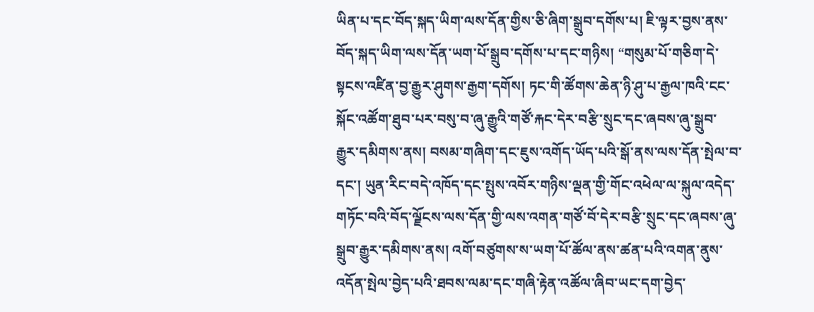ཡིན་པ་དང་བོད་སྐད་ཡིག་ལས་དོན་གྱིས་ཅི་ཞིག་སྒྲུབ་དགོས་པ། ཇི་ལྟར་བྱས་ནས་བོད་སྐད་ཡིག་ལས་དོན་ཡག་པོ་སྒྲུབ་དགོས་པ་དང་གཉིས། “གསུམ་པོ་གཅིག་དེ་སྟངས་འཛིན་བྱ་རྒྱུར་ཤུགས་རྒྱག་དགོས། ཏང་གི་ཚོགས་ཆེན་ཉི་ཤུ་པ་རྒྱལ་ཁའི་ངང་སྐོང་འཚོག་ཐུབ་པར་བསུ་བ་ཞུ་རྒྱུའི་གཙོ་རྐང་དེར་བརྩི་སྲུང་དང་ཞབས་ཞུ་སྒྲུབ་རྒྱུར་དམིགས་ནས། བསམ་གཞིག་དང་ཇུས་འགོད་ཡོད་པའི་སྒོ་ནས་ལས་དོན་སྤེལ་བ་དང་། ཡུན་རིང་བདེ་འཁོད་དང་སྤུས་འབོར་གཉིས་ལྡན་གྱི་གོང་འཕེལ་ལ་སྐུལ་འདེད་གཏོང་བའི་བོད་ལྗོངས་ལས་དོན་གྱི་ལས་འགན་གཙོ་བོ་དེར་བརྩི་སྲུང་དང་ཞབས་ཞུ་སྒྲུབ་རྒྱུར་དམིགས་ནས། འགོ་བཙུགས་ས་ཡག་པོ་ཚོལ་ནས་ཚན་པའི་འགན་ནུས་འདོན་སྤེལ་བྱེད་པའི་ཐབས་ལམ་དང་གཞི་རྟེན་འཚོལ་ཞིབ་ཡང་དག་བྱེད་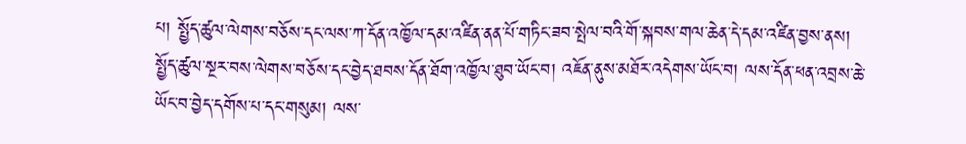པ། སྤྱོད་ཚུལ་ལེགས་བཅོས་དང་ལས་ཀ་དོན་འཁྱོལ་དམ་འཛིན་ནན་པོ་གཏིང་ཟབ་སྤེལ་བའི་གོ་སྐབས་གལ་ཆེན་དེ་དམ་འཛིན་བྱས་ནས། སྤྱོད་ཚུལ་སྔར་བས་ལེགས་བཅོས་དང་བྱེད་ཐབས་དོན་ཐོག་འཁྱོལ་ཐུབ་ཡོང་བ། འཇོན་ནུས་མཐོར་འདེགས་ཡོང་བ། ལས་དོན་ཕན་འབྲས་ཆེ་ཡོང་བ་བྱེད་དགོས་པ་དང་གསུམ། ལས་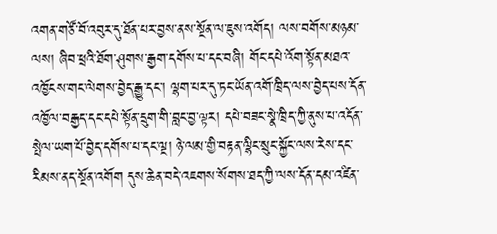འགན་གཙོ་བོ་འབུར་དུ་ཐོན་པར་བྱས་ནས་སྔོན་ལ་ཇུས་འགོད། ལས་བགོས་མཉམ་ལས། ཞིབ་ཕྲའི་ཐོག་ཤུགས་རྒྱག་དགོས་པ་དང་བཞི། གོང་དཔེ་འོག་སྟོན་མཐའ་འཁྱོངས་གང་ལེགས་བྱེད་རྒྱུ་དང་། ལྷག་པར་དུ་ཏང་ཡོན་འགོ་ཁྲིད་ལས་བྱེད་པས་དོན་འཁྱོལ་བརྒྱད་དང་དཔེ་སྟོན་དྲུག་གི་བླང་བྱ་ལྟར། དཔེ་བཟང་སྣེ་ཁྲིད་ཀྱི་ནུས་པ་འདོན་སྤེལ་ཡག་པོ་བྱེད་དགོས་པ་དང་ལྔ། ཉེ་ལམ་གྱི་བརྟན་ལྷིང་སྲུང་སྐྱོང་ལས་རེས་དང་རིམས་ནད་སྔོན་འགོག དུས་ཆེན་བདེ་འཇགས་སོགས་ཐད་ཀྱི་ལས་དོན་དམ་འཛིན་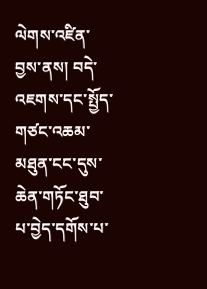ལེགས་འཛིན་བྱས་ནས། བདེ་འཇགས་དང་སྤྱོད་གཙང་འཆམ་མཐུན་ངང་དུས་ཆེན་གཏོང་ཐུབ་པ་བྱེད་དགོས་པ་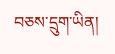བཅས་དྲུག་ཡིན།